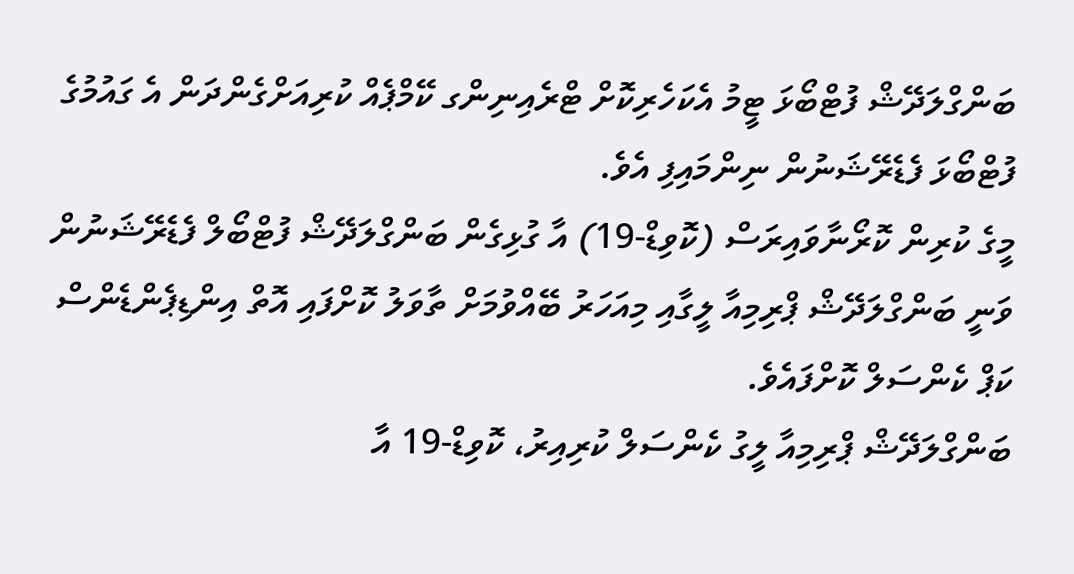ބަންގްލަދޭޝް ފުޓްބޯޅަ ޓީމު އެކަހެރިކޮށް ޓްރެއިނިންގ ކޭމްޕެއް ކުރިއަށްގެންދަން އެ ގައުމުގެ ފުޓްބޯޅަ ފެޑެރޭޝަނުން ނިންމައިފި އެވެ.
މީގެ ކުރިން ކޮރޯނާވައިރަސް (ކޮވިޑް-19) އާ ގުޅިގެން ބަންގްލަދޭޝް ފުޓްބޯލް ފެޑެރޭޝަނުން ވަނީ ބަންގްލަދޭޝް ޕްރިމިއާ ލީގާއި މިއަހަރު ބޭއްވުމަށް ތާވަލު ކޮށްފައި އޮތް އިންޑިޕެންޑެންސް ކަޕް ކެންސަލް ކޮށްފައެވެ.
ބަންގްލަދޭޝް ޕްރިމިއާ ލީގު ކެންސަލް ކުރިއިރު، ކޮވިޑް-19 އާ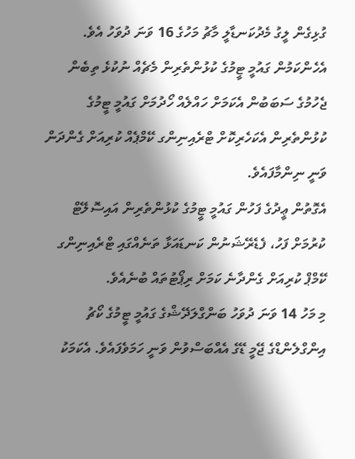ގުޅިގެން ލީގު މެދުކަނޑާލީ މާޗު މަހުގެ 16 ވަނަ ދުވަހު އެވެ. އެހެންކަމުން ގައުމީ ޓީމުގެ ކުޅުންތެރިން މެޗެއް ނުކުޅެ ތިބެން ޖެހުމުގެ ސަބަބުން އެކަމަށް ހައްލެއް ހޯދުމަށް ގައުމީ ޓީމުގެ ކުޅުންތެރިން އެކަހެރިކޮށް ޓްރެއިނިންގ ކޭމްޕެއް ކުރިއަށް ގެންދަން ވަނީ ނިންމާފައެވެ.
އެގޮތުން ޢީދުގެ ފަހުން ގައުމީ ޓީމުގެ ކުޅުންތެރިން އައިސޮލޭޓް ކުރުމަށް ފަހު، ފެޑެރޭޝަނުން ކަނޑައަޅާ ތަނެއްގައި ޓްރެއިނިންގ ކޭމްޕް ކުރިއަށް ގެންދާނެ ކަމަށް ރިޕޯޓުތައް ބުނެއެވެ.
މި މަހު 14 ވަނަ ދުވަހު ބަންގްލަދޭޝްގެ ގައުމީ ޓީމުގެ ކޯޗު އިންގްލެންޑްގެ ޖޭމީ ޑޭގެ އެއްބަސްވުން ވަނީ ހަމަވެފައެވެ. އެކަމަކު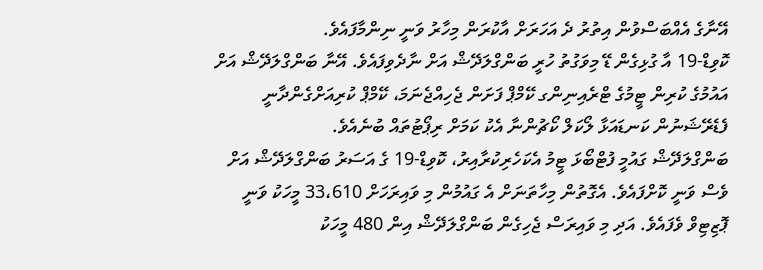އޭނާގެ އެއްބަސްވުން އިތުރު ދެ އަހަރަށް އާކުރަން މިހާރު ވަނީ ނިންމާފައެވެ.
ކޮވިޑް-19 އާ ގުޅިގެން ޑޭ މިވަގުތު ހުރީ ބަންގްލަދޭޝް އަށް ނާދެވިފައެވެ. އޭނާ ބަންގްލަދޭޝް އަށް އައުމުގެ ކުރިން ޓީމުގެ ޓްރެއިނިންގ ކޭމްޕް ފަށަން ޖެހިއްޖެނަމަ، ކޭމްޕް ކުރިއަށްގެންދާނީ ފެޑެރޭޝަނުން ކަނޑައަޅާ ލޯކަލް ކޯޗުންނާ އެކު ކަމަށް ރިޕޯޓުތައް ބުނެއެވެ.
ބަންގްލަދޭޝް ގައުމީ ފުޓްބޯޅަ ޓީމު އެކަހެރިކުރާއިރު، ކޮވިޑް-19 ގެ އަސަރު ބަންގްލަދޭޝް އަށް ވެސް ވަނީ ކޮށްފައެވެ. އެގޮތުން މިހާތަނަށް އެ ގައުމުން މި ވައިރަހަށް 33،610 މީހަކު ވަނީ ޕޮޒިޓިވް ވެފައެވެ. އަދި މި ވައިރަސް ޖެހިގެން ބަންގްލަދޭޝް އިން 480 މީހަކު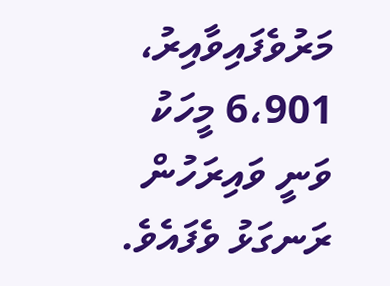މަރުވެފައިވާއިރު، 6،901 މީހަކު ވަނީ ވައިރަހުން ރަނގަޅު ވެފައެވެ.